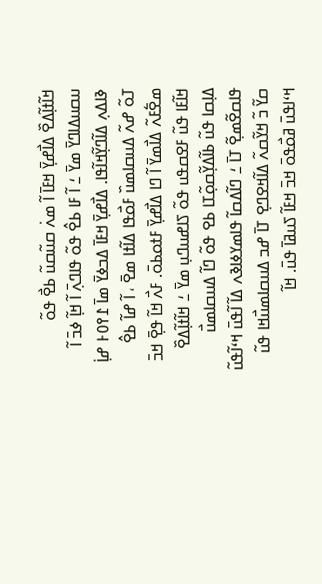ߞߊ߬ߙߊ߲߬ߡߐ߰ ߡߊ߯ߝߌ߲߫ ߞߓߊ߫ ߊ߬ ߘߍ߭ ߛߎ߬ߛߎ߬ ߕߐ߯ ߟߋ߬ ߎߛߎߡߊߣߌ߫ ߘߌ߫ ߑ ߊ߬ ߓߊ ߕߐ߮ ߟߋ߬ ߟߊߣߍ߲߫ ߊ߬ ߞߊ߲߬ ߦߏ߫ ߊ߬ ߢߊߡߍ߲ ߡߊ߬ߣߌ߲߬ߞߊ߬ߟߊ. ߡߊ߯ߝߌ߲߫ ߞߓߊ߫ ߡߏߦߌ߫ ߘߊ߫ ߁߉߀߅ ߝߊ߲߭ ߠߋ߬ ߝߍ߬ ߡߎߛߊߘߎ߰ ߓߋ߯ߟߊ ߡߊ߬ߙߊ ߘߐ߫ ، ߊ߬ ߝߊ߬ ߕߐ߮ ߘߐ߱ߓߍ߬ ߡߊ߯ߘߌ߫ ߊ߬ ߣߊ ߡߊ߯ߝߌ߲߫ ߓߙߋߕߋ߫. ߓߍ߯ ߞߊ߬ ߟߐ߲߫ ߞߏ߫ ߞߊ߬ߓߊ ߟߎ߬ ߓߐߛߟߎ ߟߋ߬ ߖߊߝߎߣߎ߲ ߘߌ߫ ߑ ߞߊ߬ߙߊ߲߬ߡߐ߰ ߡߊ߲ߛߊ ߟߎ߬ ߕߊ߬ߡߌ߲߬ߛߋ߲߬ߠߊ ߕߐ ߟߋ߬ ߣߊ߬ ߡߎߛߊߘߎ߯ ߟߊߛߐ߬ߘߐ߲߬ ߠߊ߫ ߑ ߣߊ߬ߡߛߊ߬ ߟߊߘߌߦߊߢߍ ߡߊ߬ ߊ߬ߟߎ߫ ߞߵߊ߬ߟߎ߬ ߛߌ߬ ߏ߬ ߞߌ߬ߛߍ߬ ߡߊ߬ߞߐߣߐ߲ ߠߊ߫ ߝߏ ߡߎߛߊߘߎ߯ߞߊ ߟߎ߬ ߞߵߊߟߎ߫ ߥߋ߯ߟߋ߫ ߞߏ߫ ߞߓߊ߬ ߖߎߥߊ߫ ߟߎ߫. ߞߊ߬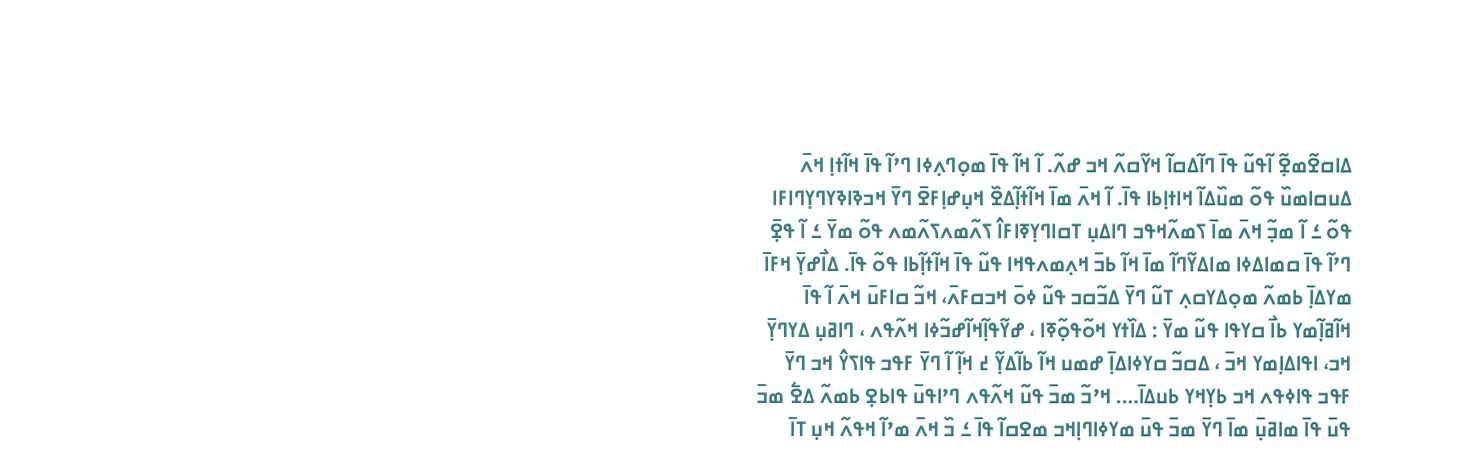ߡߊߛߐ߬ߘߐ߲߬ ߊ߬ߟߎ߬ ߟߊ߫ ߣߊ߬ߡߛߊ߬ ߞߌ߬ߛߍ߬ ߞߏ ߝߍ߬. ߊ߬ ߞߊ߬ ߟߊ߫ ߘߋ߲ߣߍ߲ߦߊ ߣߴߊ߬ ߟߊ߫ ߞߊ߬ߙߊ߲ ߞߍ߫ ߡߎߛߊߘߎ߰ ߟߋ߬ ߘߎ߰ߡߊ߬ ߞߊߙߊ߲ߕߊ ߟߊ߫. ߊ߬ ߞߍ߫ ߘߊ߫ ߞߊ߬ߙߊ߲߬ߡߐ߰ ߞߎ߲ߝߊ߲ߓߐ߫ ߣߌ߫ ߞߏߢߊߢߌߣߌ߲ߣߊߓߊ ߟߋ߬ ߑ ߊ߬ ߘߏ߲߬ ߞߍ߫ ߘߊ߫ ߖߘߍ߬ߞߟߏ ߣߊߡߎ߲ ߠߛߊߣߌ߲ߧߊߓߊ߮ ߖߍ߬ߘߍߖߍ߬ߘߍ ߟߋ߬ ߘߌ߫ ߑ ߊ߬ ߟߐ߲߫ ߣߴߊ߬ ߟߊ߫ ߛߘߊߡߦߊ ߘߊߡߌ߬ߣߊ߬ ߘߊ߫ ߞߊ߬ ߕߏ߫ ߞߍ߲ߘߍߟߞߊ ߟߎ߬ ߟߊ߫ ߞߊ߬ߙߊ߲߬ߕߊ ߟߋ߬ ߟߊ߫. ߡߊ߯ߝߌ߲߫ ߞߓߊ߫ ߘߌߡߊ߲߫ ߕߘߍ߬ ߘߋ߲ߡߌߛߍ߲ ߠߎ߬ ߣߌ߫ ߡߏ߬ߛߏ ߟߎ߬ ߦߋ߫ ߞߏߛߓߍ߫، ߞߏ߬ ߛߊߓߎ߫ ߞߍ߫ ߊ߬ ߟߊ߫ ߞߊ߬ߥߊ߲߬ߘߌ ߕߊ߯ ߛߌߟߊ ߟߎ߬ ߘߌ߫ : ߡߊ߰ߙߌ ߞߋ߬ߟߋ߲߬ߧߊ ، ߝߌ߬ߟߊ߲߬ߞߊ߬ߝߏ߬ߦߊ ߞߍ߬ߟߍ ، ߣߊߥߎ߲ ߡߌߣߌ߲߫ ߞߏ، ߊߟߊߡߊ߲ߘߌ ߞߏ߫ ، ߡߛߏ߬ ߛߌߦߊߡߊ߲߫ ߝߘߎ ߞߊ߬ ߕߊ߬ߡߌ߲߬ ߄ ߞߊ߲߬ ߊ߬ ߣߌ߫ ߓߟߏ ߟߊߖߌ߮ ߞߏ ߣߌ߫ ߓߟߏ ߟߊߦߟߍ ߞߏ ߕߌ߲ߞߌ ߕߎߡߊ߫…. ߞߴߏ߬ ߘߏ߫ ߟߎ߬ ߞߍ߬ߟߍ ߣߴߊߟߎ߫ ߟߊߕߐ߲ ߕߘߍ߬ ߡߐ߱ ߘߏ߫ ߟߎ߫ ߟߊ߫ ߘߊߥߎ߲߫ ߘߊ߫ ߣߌ߫ ߘߏ߫ ߟߎ߫ ߘߌߦߊߣߊ߲ߞߏ ߘߐߛߊ߬ ߟߊ߫ ߑ ߏ߰ ߞߍ߫ ߘߴߊ߬ ߞߟߍ߬ ߞߎ߲ ߠߊ߫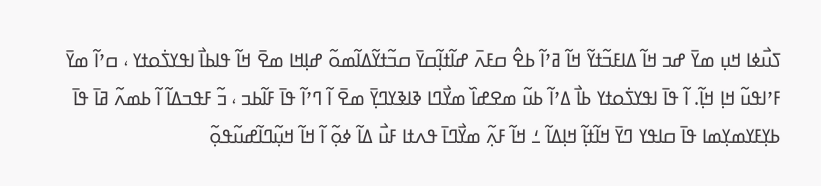ߖߎ߯ߦߊ ߞߎ߲ ߘߌ߫ ߝߏ ߞߊ߬ ߡߊߓߏ߬ߙߌ߬ ߞߊ߬ ߥߴߊ߬ ߕߐ߮ ߛߓߍ߫ ߝߊ߬ߙߊ߲߬ߛߌ߫ ߛߏ߬ߙߌ߬ߡߊ߬ߘߋ߬ ߝߊ߲ߞߊ ߘߐ߫ ߞߊ߬ ߟߊߕߊ߯ ߊߟߌߖ߭ߋߙߌ ، ߛߴߊ߬ ߘߌ߫ ߓߴߊߟߎ߬ ߞߊ߲ ߞߊ߲߬. ߊ߬ ߟߊ߫ ߊߟߌߖ߭ߋߙߌ ߕߊ߯ ߡߴߊ߬ ߕߎ߬ ߘߐߝߊ߰ ߘߌ߯ߣߊ ߢߊߢߌߣߌ߲߫ ߘߐ߫ ߊ߬ ߣߴߊ߬ ߟߊ߫ ߓߊ߬ߕߏ ، ߏ߬ ߓߟߏߡߊ߬ ߊ߬ ߕߘߍ߬ ߥߊ߫ ߟߊ߫ ߕߌ߲ߓߌߘߌ߲ߘߊ ߟߊ߫ ߛߊߟߌ ߣߌ߫ ߞߊ߬ߙߊ߲߬ ߞߊ߲ߡߊ߬ ߑ ߞߊ߬ ߓߍ߲߬ ߘߌ߯ߣߊ߫ ߟߍߙߊ ߓߎ߯ ߡߊ߬ ߦߋ߲߬ ߊ߬ ߞߊ߬ ߞߎ߲߬ߣߊ߬ߝߎ߬ߟߋ߲߬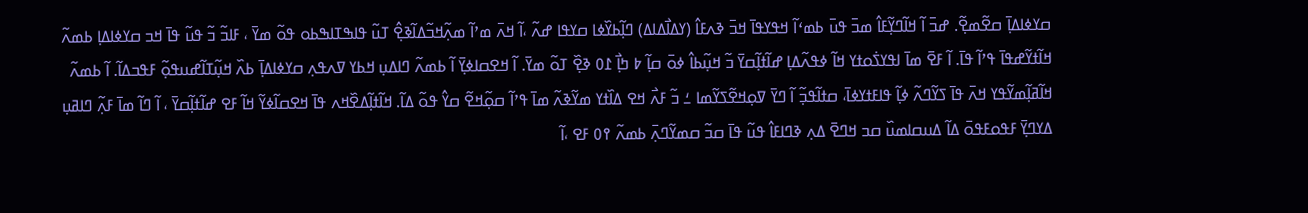ߛߌߦߊߡߊ߲߫ ߛߐ߬ߘߐ߲߬. ߝߏ߫ ߊ߬ ߞߊ߬ߣߌ߲߬ߓߊ߮ ߘߏ߫ ߟߎ߫ ߕߘߵߊ߬ ߞߟߌߟߊ߫ ߞߏ߫ ߢߍߓߊ߮ (ߌߡߊ߯ߡߊߡ) ߣߊ߲߬ߕߌ߰ߦߊ ߛߌߟߊ ߝߍ߬ ،ߊ߬ ߞߍ߫ ߘߴߊ߬ ߘߍ߲߬ߞߏ߬ߡߊ߬ߢߐ߲߮ ߠߎ߬ ߟߊߒߠߊߒߕߋ ߟߋ߬ ߘߌ߫ ، ߓߊߏ߬ ߏ߬ ߟߎ߬ ߟߊ߫ ߞߏ ߛߌߦߊߡߊ߲ ߕߘߍ߬ ߞߊ߬ߙߌ߬ߝߟߊ߫ ߟߴߊ߬ ߟߊ߫. ߊ߬ ߓߐ߫ ߘߊ߫ ߊߟߌߖ߭ߋߙߌ ߞߊ߬ ߦߟߍ߬ߡߊ߲ ߝߊ߬ߙߊ߲߬ߛߌ߫ ߏ߬ ߞߎ߲߬ߕߊ߮ ߦߋ߫ ߛߊ߲߬ ߈ ߤߊ߲߯ ߁߀ ߢߐ߲߰ ߠߋ߬ ߘߌ߫. ߊ߬ ߞߐߛߊߦߌ߲߫ ߊ߬ ߕߘߍ߬ ߣߊߡߎ߲ ߞߕߌ ߜߍߟߍ߲ ߛߌߦߊߡߊ߲߫ ߕߍ߰ ߞߎ߲߬ߠߊ߬ߝߎߟߋ߲߬ ߓߟߏߡߊ߬. ߊ߬ ߕߘߍ߬ ߞߊ߬ߥߊ߲߬ߘߌ߬ߟߌ ߞߍ߫ ߟߊ߫ ߖߌ߬ߣߍ߬ ߦߊ߲߬ ߟߊߓߙߌߦߊ߫، ߛߙߊ߬ߟߏ߲߬ ߊ߬ ߣߌ߫ ߜߋ߲ߞߐ߬ߖߌ߬ߘߊ ߑ ߏ߬ ߓߍ߯ ߞߐ ߡߊ߰ߙߌ ߘߌ߬ߢߍ߬ ߘߊ߫ ߟߴߊ߬ ߛߋ߲߬ߞߐ߬ ߛߌ߮ ߟߋ߬ ߡߊ߬. ߞߊ߬ߙߊ߲߬ߡߐ߰ߞߍ ߟߊ߫ ߞߐߛߊ߬ߦߌ߬ ߞߊ߬ ߓߐ ߝߊ߬ߙߊ߲߬ߛߌ߫ ، ߊ߬ ߣߊ߬ ߘߊ߫ ߓߍ߲߬ ߣߊߥߎ߲ ߡߌߣߌ߲߫ ߓߟߋߓߟߋ߫ ߡߊ߬ ߡߎߛߊߘߎ߰ ߛߏ ߞߣߐ߫ ߡߍ߲ ߢߣߊߓߊ߮ ߟߎ߬ ߟߊ߫ ߛߏ߬ ߛߘߌ߬ߣߍ߲߫ ߕߘߍ߬ ߉߀ ߓߐ ،ߊ߬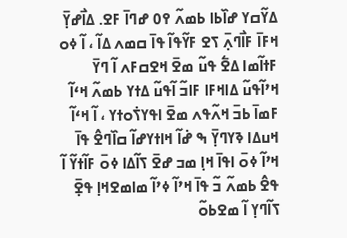ߡߌ߬ߛߌ ߝߊ߰ߕߊ ߕߘߍ߬ ߉߀ ߝߣߊ߫ ߓߐ. ߡߊ߯ߝߌ߲߫ ߞߓߊ߫ ߓߊ߯ߣߍ߲߫ ߖߐ ߓߌ߬ߟߊ߬ ߟߊ߫ ߛߘߍ ߡߊ߬ ، ߊ߬ ߦߋ ߓߙߊ߬ߘߊ ߡߐ߱ ߟߎ߬ ߘߐ߫ ߞߐߛߓߍ ߊ߬ ߣߌ߫ ߞߴߊ߬ߟߎ߬ ߡߊߞߓߊ ߓߊߏ߬ ߊ߬ߟߎ߬ ߡߙߌ ߕߘߍ߬ ߞߵߊ߬ ߓߘߊ߫ ߕߏ߫ ߞߍ߬ߟߍ ߘߐ߫ ߊߟߌߖ߭ߋߙߌ ، ߊ߬ ߞߵߊ߬ ߞߎߡߊ ߢߌߣߌ߲߫ ߒ ߝ߭ߊ߬ ߞߊߙߌߝߊ߬ ߛߊ߰ߣߐ߮ ߟߊ߫ ߞߴߊ߬ ߦߋ߫ ߊߟߊ߫ ߞߊ߲ ߘߏ ߝߐ߫ ߖߊ߬ߡߊ ߦߋ߫ ߓߊ߬ߙߌ߬ ߊ߬ ߟߐ߮ ߕߘߍ߬ ߏ߬ ߟߊ߫ ߞߴߊ߬ ߦߴߊ߬ ߘߊߘߐߞߊ߲ ߟߐ߲߫ ߖߊ߬ߣߌ߲ ߊ߬ ߘߐߕߋ߬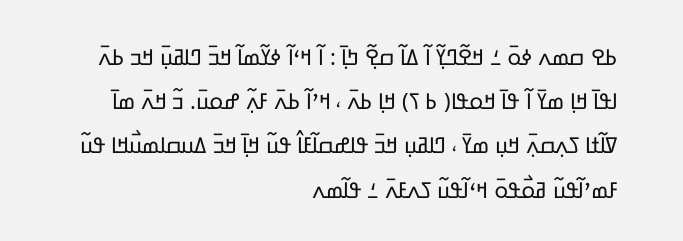ߕߐ ߛߘߍ ߦߋ߫ ߑ ߞߐ߬ߣߌ߲߬ ߊ߬ ߡߊ߬ ߛߐ߲߬ ߤߊ߲߫ : ߊ߬ ߞߵߊ߬ ߦߌ߬ߘߊ߬ ߞߏ߫ ߣߊߥߎ߲߫ ߞߏ ߕߍ߫ ߊߟߊ߫ ߞߊ߲ ߘߌ߫ ߊ߬ ߟߊ߫ ߞߋߟߊ( ߕ ߖ) ߞߊ߲ ߕߍ߫ ، ߞߴߊ߬ ߕߍ߫ ߓߍ߲߬ ߝߋߎ߫. ߏ߬ ߞߍ߫ ߘߊ߫ ߜߊ߬ߙߊ ߖߍ߲ߛߍ߲߫ ߞߎ߲ ߘߌ߫ ، ߣߊߥߎ߲ ߞߏ߫ ߟߊߝߛߊ߬ߓߊ߮ ߟߎ߬ ߞߊ߲߫ ߞߏ߫ ߡߎߛߊߘߎ߯ߞߊ ߟߎ߬ ߓߘߴߊ߬ߟߎ߬ ߥߋ߯ߟߋ߫ ߞߵߊ߬ߟߎ߬ ߖߍߓߍ߫ ߑ ߟߊ߬ߘߍ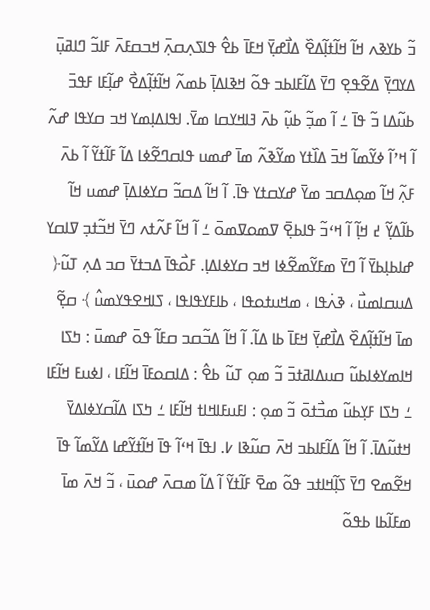ߏ߬ ߕߌߢߍ ߞߊ߬ ߞߊ߬ߙߊ߲߬ߡߐ߰ ߡߊ߯ߝߌ߲߫ ߞߓߊ߫ ߕߐ߮ ߟߊߖߍ߲ߛߍ߲߫ ߞߏߛߓߍ߫ ߓߊߏ߬ ߣߊߥߎ߲߫ ߡߌߣߌ߲߫ ߡߐ߬ߟߐ߲ ߣߌ߫ ߡߊ߬ߓߊߕߏ ߟߋ߬ ߞߢߊߡߊ߲߫ ߕߘߍ߬ ߞߊ߬ߙߊ߲߬ߡߐ߯ ߝߊ߲߬ߓߊ ߓߟߏ߫ ߕߎ߬ߡߊ ߏ߬ ߟߊ߫ ߑ ߊ߬ ߘߏ߲߬ ߕߎ߲߬ ߕߍ߫ ߔߊߞߌߛߊ ߘߌ߫. ߊߟߊߡߊ߲ߘߌ ߞߏ ߛߌߟߊ ߝߍ߬ ߊ߬ ߞߴߊ߬ ߦߌ߬ߘߊ߬ ߞߏ߫ ߡߊ߰ߙߌ ߘߌ߬ߢߍ߬ ߘߊ߫ ߝߘߎ ߟߊߛߣߐ߬ߦߊ ߡߊ߬ ߓߊ߬ߙߌ߬ ߊ߬ ߕߍ߫ ߓߍ߲߬ ߞߊ߬ ߘߋ߲ߡߛߏ ߘߌ߫ ߝߌߛߙߌ ߟߊ߫. ߊ߬ ߞߊ߬ ߡߛߏ߬ ߛߌߦߊߡߊ߲߫ ߝߘߎ ߞߊ߬ ߕߊ߬ߡߌ߲߬ ߄ ߞߊ߲߬ ߊ߬ ߞߵߏ߬ ߟߊߕߐ߲߫ ߜߘߋߜߘߋ߫ ߑ ߊ߬ ߞߊ߬ ߓߍ߬ߙߍ ߣߌ߫ ߞߏ߬ߙߏ߲ ߜߊߛߌ ߝߊߕߊ߲ߕߌ߫ ߊ߬ ߣߌ߫ ߘߓߌ߬ߘߐ߬ߦߊ ߞߏ ߛߌߦߊߡߊ߲. ߓߋ߯ߟߊ߫ ߡߏߙߌ߫ ߛߏ ߡߍ߲ ߠߎ߬﴿ ߡߎߛߊߘߎ߯ ، ߢߍ߭ߟߊ ، ߘߞߎߙߋߟߊ ، ߕߊߓߌߟߊߟߊ ، ߖߊߞߐߟߌߘߎ߮ ﴾ ߛߐ߲߬ ߘߊ߫ ߞߊ߬ߙߊ߲߬ߡߐ߰ ߡߊ߯ߝߌ߲߫ ߞߓߊ߫ ߕߊ ߡߊ߬. ߊ߬ ߞߊ߬ ߡߏ߬ߛߏ ߛߓߊ߬ ߟߋ߫ ߝߘߎ߫ : ߤߖߊ ߞߊߘߌߦߊߕߎ߬ ߛߎߡߊߥߙߏ߫ ߏ߬ ߘߋ߲ ߠߎ߬ ߕߐ߮ : ߡߊߛߋߓߊ߫ ߞߊ߬ߓߊ ، ߊߦߎߓ ߞߊ߬ߓߊ ߑ ߤߖߊ ߓߌ߲ߕߎ߬ ߘߏ߯ߙߋ߫ ߏ߬ ߘߋ߲ : ߊߓߎߓߊߞߊߙ ߞߊ߬ߓߊ ߑ ߤߖߊ ߡߊ߬ߛߌߦߊߡߌ߫ ߞߙߎ߬ߡߊ߫. ߊ߬ ߞߊ߬ ߡߊ߬ߓߊߕߏ ߞߍ߫ ߛߎ߬ߢߊ ߇. ߊߟߊ߫ ߞߵߊ߬ ߟߊ߫ ߞߊ߬ߙߌ߬ߝߊ ߡߌ߬ߘߊ߬ ߟߊ߫ ߞߐ߬ߘߐ ߣߌ߫ ߖߊ߲߬ߞߊߙߏ ߟߋ߬ ߘߐ߫ ߓߊ߬ߙߌ߬ ߊ߬ ߡߊ߬ ߘߛߍ߫ ߝߋߎ߫ ، ߏ߬ ߞߍ߫ ߘߊ߫ ߘߓߊ߬ߕߊ ߕߟߋ߬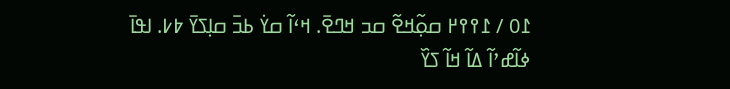߁0 / ߁߉߉߂ ߛߋ߲߬ߞߐ߬ ߛߏ ߞߣߐ߫. ߞߵߊ߬ ߛߌ߭ ߕߏ߫ ߛߊ߲ߖߌ߫ ߈߇. ߊߟߊ߫ ߦߊ߬ߝߴߊ߬ ߡߊ߬ ߞߊ߬ ߖߌ߰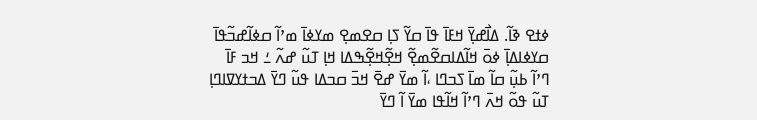ߦߙߐ ߢߊ߬. ߡߊ߯ߝߌ߲߫ ߞߓߊ߫ ߟߊ߫ ߛߌ߬ ߖߊ߲ ߛߐߘߐ߲ ߘߌߦߊ߫ ߘߴߊ߬ ߛߦߊ߬ߝߏ߬ߟߊ߫ ߛߌߦߊߡߊ߲߫ ߦߋ߫ ߞߊ߬ߡߊߛߐ߬ߘߐ߲߬ ߞߐ߲߬ߞߐ߲߬ߒߡߊ ߞߊ߲ ߠߎ߬ ߝߍ߬ ߑ ߞߏ ߓߊ߫ ߣߴߊ߬ ߕߎ߲߬ ߛߊ߬ ߘߊ߫ ߖߏߣߊ ،ߊ߬ ߘߌ߫ ߝߐ߫ ߞߏ߫ ߛߏߡߊ ߟߎ߬ ߣߌ߫ ߡߏߙߌߜߊߣߊ߲ ߠߎ߬ ߟߋ߬ ߞߍ߫ ߣߴߊ߬ ߞߊ߬ߟߊ ߘߌ߫ ߊ߬ ߣߌ߫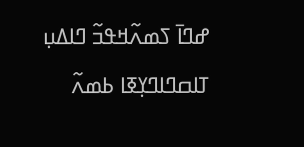ߝߣߊ߫ ߖߘߍ߬ߞߟߏ߬ ߣߊߡߎ߲ ߠߊߛߣߊߣߌ߲ߧߊ ߕߘߍ߬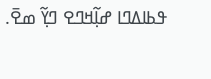ߟߕߊߡߣߊ ߝߊ߲߬ߞߣߐ ߣߌ߲߬ ߘߐ߫.